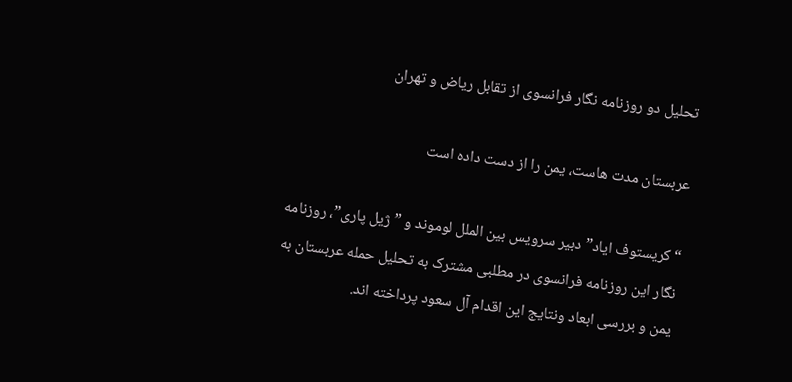تحلیل دو روزنامه نگار فرانسوی از تقابل ریاض و تهران

عربستان مدت هاست، یمن را از دست داده است

“کریستوف ایاد” دبیر سرویس بین الملل لوموند و ” ژیل پاری”، روزنامه نگار این روزنامه فرانسوی در مطلبی مشترک به تحلیل حمله عربستان به یمن و بررسی ابعاد ونتایج این اقدام آل سعود پرداخته اند.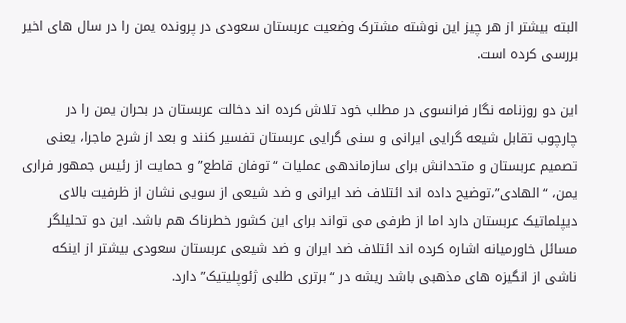البته بیشتر از هر چیز این نوشته مشترک وضعیت عربستان سعودی در پرونده یمن را در سال های اخیر بررسی کرده است.

این دو روزنامه نگار فرانسوی در مطلب خود تلاش کرده اند دخالت عربستان در بحران یمن را در چارچوب تقابل شیعه گرایی ایرانی و سنی گرایی عربستان تفسیر کنند و بعد از شرح ماجرا، یعنی تصمیم عربستان و متحدانش برای سازماندهی عملیات “توفان قاطع” و حمایت از رئیس جمهور فراری یمن، “الهادی”،توضیح داده اند ائتلاف ضد ایرانی و ضد شیعی از سویی نشان از ظرفیت بالای دیپلماتیک عربستان دارد اما از طرفی می تواند برای این کشور خطرناک هم باشد. این دو تحلیلگر مسائل خاورمیانه اشاره کرده اند ائتلاف ضد ایران و ضد شیعی عربستان سعودی بیشتر از اینکه ناشی از انگیزه های مذهبی باشد ریشه در “برتری طلبی ژئوپلیتیک” دارد.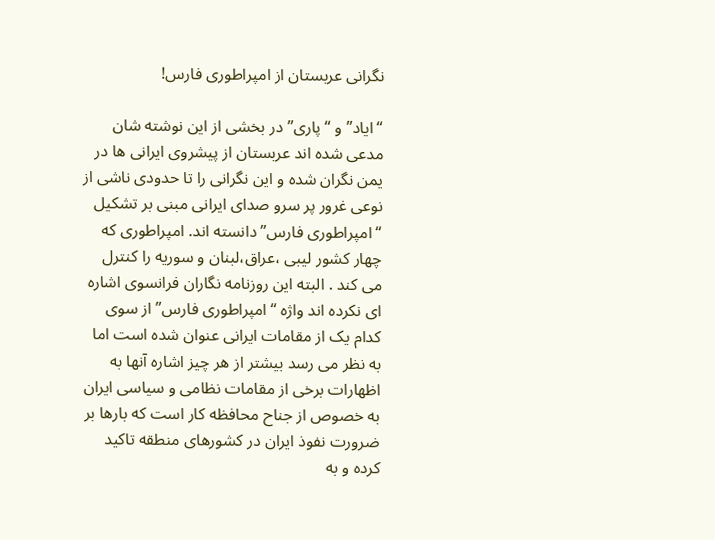نگرانی عربستان از امپراطوری فارس!

“ایاد” و “پاری” در بخشی از این نوشته شان مدعی شده اند عربستان از پیشروی ایرانی ها در یمن نگران شده و این نگرانی را تا حدودی ناشی از نوعی غرور پر سرو صدای ایرانی مبنی بر تشکیل “امپراطوری فارس” دانسته اند. امپراطوری که چهار کشور لیبی ،عراق،لبنان و سوریه را کنترل می کند . البته این روزنامه نگاران فرانسوی اشاره ای نکرده اند واژه “امپراطوری فارس” از سوی کدام یک از مقامات ایرانی عنوان شده است اما به نظر می رسد بیشتر از هر چیز اشاره آنها به  اظهارات برخی از مقامات نظامی و سیاسی ایران به خصوص از جناح محافظه کار است که بارها بر ضرورت نفوذ ایران در کشورهای منطقه تاکید کرده و به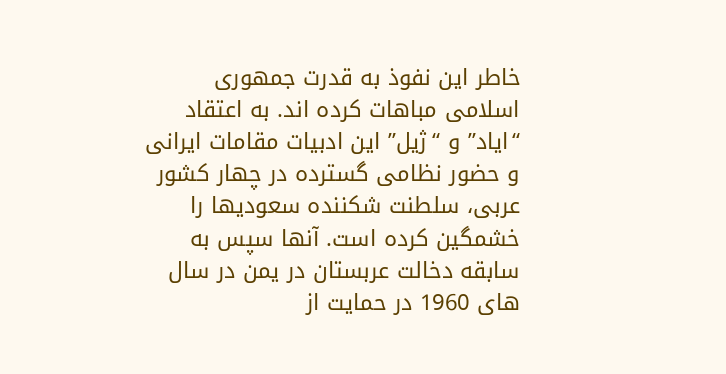خاطر این نفوذ به قدرت جمهوری اسلامی مباهات کرده اند. به اعتقاد “ایاد” و “ژیل” این ادبیات مقامات ایرانی و حضور نظامی گسترده در چهار کشور عربی، سلطنت شکننده سعودیها را خشمگین کرده است. آنها سپس به سابقه دخالت عربستان در یمن در سال های 1960 در حمایت از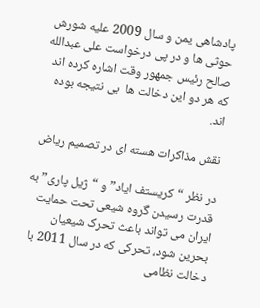پادشاهی یمن و سال 2009 علیه شورش حوثی ها و در پی درخواست علی عبدالله صالح رئیس جمهور وقت اشاره کرده اند  که هر دو این دخالت ها  بی نتیجه بوده اند.

نقش مذاکرات هسته ای در تصمیم ریاض

در نظر “کریستف ایاد” و “ژیل پاری” به قدرت رسیدن گروه شیعی تحت حمایت ایران می تواند باعث تحرک شیعیان بحرین شود، تحرکی که در سال 2011 با دخالت نظامی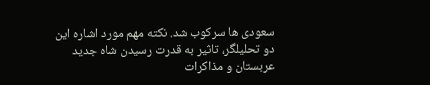سعودی ها سرکوب شد. نکته مهم مورد اشاره این دو تحلیلگر، تاثیر به قدرت رسیدن شاه جدید عربستان و مذاکرات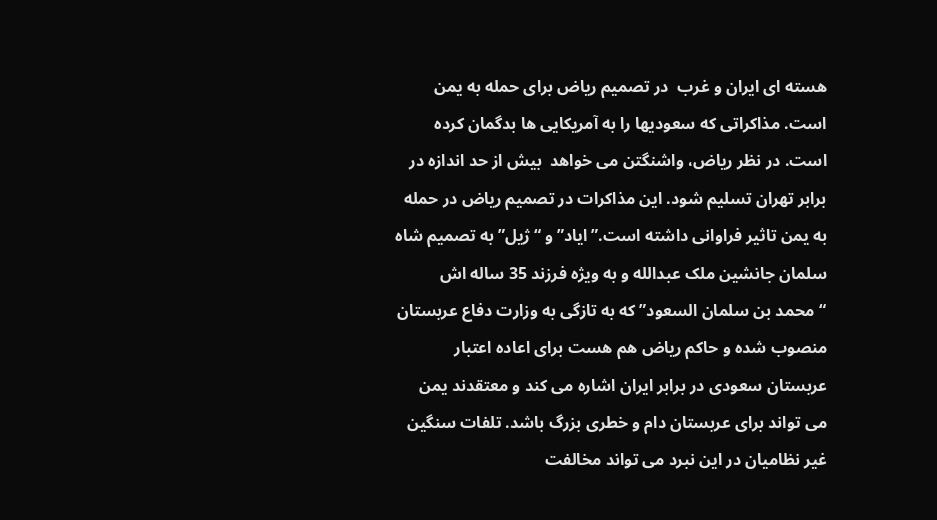هسته ای ایران و غرب  در تصمیم ریاض برای حمله به یمن است. مذاکراتی که سعودیها را به آمریکایی ها بدگمان کرده است. در نظر ریاض، واشنگتن می خواهد  بیش از حد اندازه در برابر تهران تسلیم شود. این مذاکرات در تصمیم ریاض در حمله به یمن تاثیر فراوانی داشته است.”ایاد” و “ژیل” به تصمیم شاه سلمان جانشین ملک عبدالله و به ویژه فرزند 35 ساله اش “محمد بن سلمان السعود” که به تازگی به وزارت دفاع عربستان منصوب شده و حاکم ریاض هم هست برای اعاده اعتبار عربستان سعودی در برابر ایران اشاره می کند و معتقدند یمن می تواند برای عربستان دام و خطری بزرگ باشد. تلفات سنگین غیر نظامیان در این نبرد می تواند مخالفت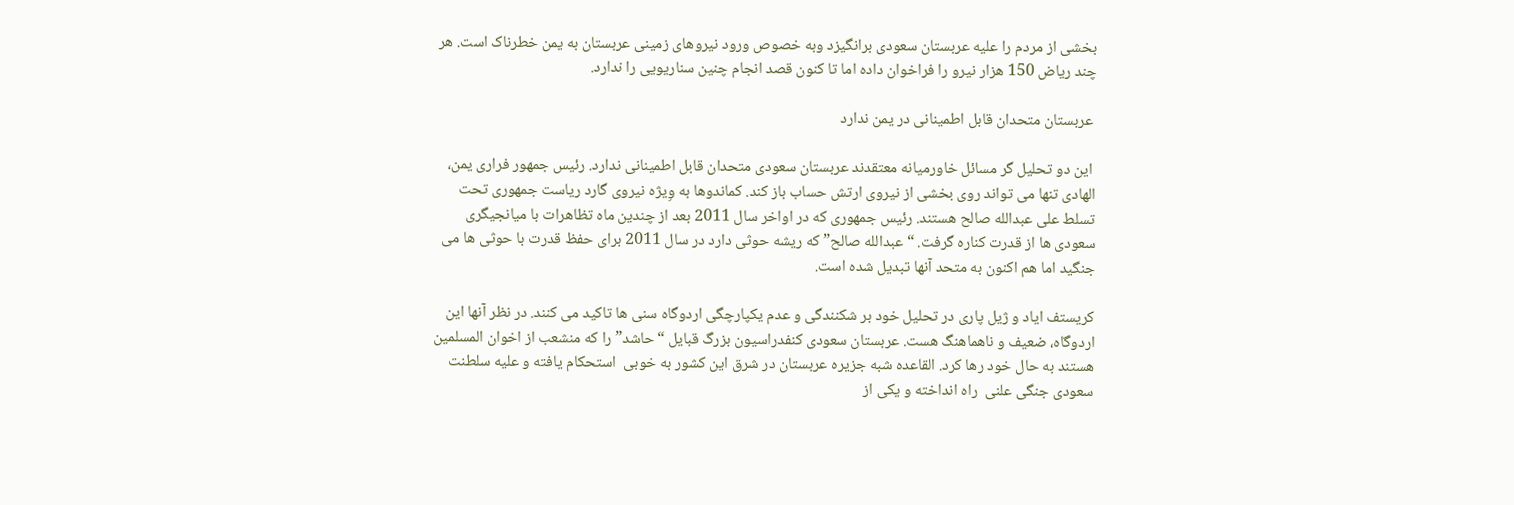بخشی از مردم را علیه عربستان سعودی برانگیزد وبه خصوص ورود نیروهای زمینی عربستان به یمن خطرناک است. هر چند ریاض 150 هزار نیرو را فراخوان داده اما تا کنون قصد انجام چنین سناریویی را ندارد.

 عربستان متحدان قابل اطمینانی در یمن ندارد

 این دو تحلیل گر مسائل خاورمیانه معتقدند عربستان سعودی متحدان قابل اطمینانی ندارد. رئیس جمهور فراری یمن، الهادی تنها می تواند روی بخشی از نیروی ارتش حساب باز کند. کماندوها به وِیژه نیروی گارد ریاست جمهوری تحت تسلط علی عبدالله صالح هستند. رئیس جمهوری که در اواخر سال 2011 بعد از چندین ماه تظاهرات با میانجیگری سعودی ها از قدرت کناره گرفت. “عبدالله صالح” که ریشه حوثی دارد در سال 2011 برای حفظ قدرت با حوثی ها می جنگید اما هم اکنون به متحد آنها تبدیل شده است.

کریستف ایاد و ژیل پاری در تحلیل خود بر شکنندگی و عدم یکپارچگی اردوگاه سنی ها تاکید می کنند. در نظر آنها این اردوگاه، ضعیف و ناهماهنگ هست. عربستان سعودی کنفدراسیون بزرگ قبایل “حاشد” را که منشعب از اخوان المسلمین  هستند به حال خود رها کرد. القاعده شبه جزیره عربستان در شرق این کشور به خوبی  استحکام یافته و علیه سلطنت سعودی جنگی علنی  راه انداخته و یکی از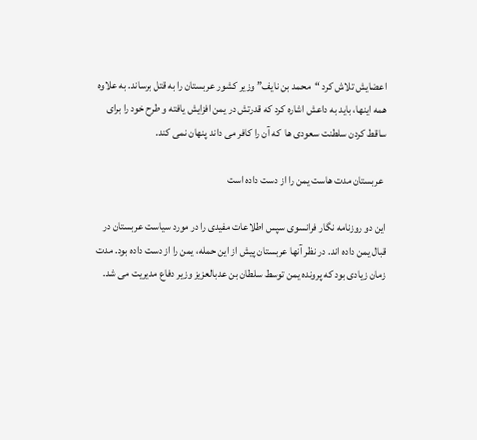اعضایش تلاش کرد “محمد بن نایف” وزیر کشور عربستان را به قتل برساند. به علاوه همه اینها، باید به داعش اشاره کرد که قدرتش در یمن افزایش یافته و طرح خود را برای ساقط کردن سلطنت سعودی ها  که آن را کافر می داند پنهان نمی کند.

 عربستان مدت هاست یمن را از دست داده است

این دو روزنامه نگار فرانسوی سپس اطلاعات مفیدی را در مورد سیاست عربستان در قبال یمن داده اند. در نظر آنها عربستان پیش از این حمله، یمن را از دست داده بود. مدت زمان زیادی بود که پرونده یمن توسط سلطان بن عدبالعزیز وزیر دفاع مدیریت می شد.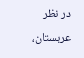در نظر عربستان،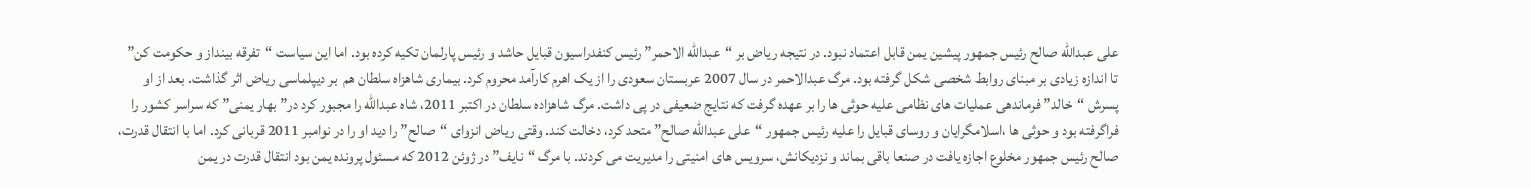علی عبدالله صالح رئیس جمهور پیشین یمن قابل اعتماد نبود. در نتیجه ریاض بر “عبدالله الاحمر” رئیس کنفدراسیون قبایل حاشد و رئیس پارلمان تکیه کرده بود. اما این سیاست “تفرقه بینداز و حکومت کن” تا اندازه زیادی بر مبنای روابط شخصی شکل گرفته بود. مرگ عبدالاحمر در سال 2007 عربستان سعودی را از یک اهرم کارآمد محروم کرد. بیماری شاهزاه سلطان هم  بر دیپلماسی ریاض اثر گذاشت. بعد از او پسرش “خالد” فرماندهی عملیات های نظامی علیه حوثی ها را بر عهده گرفت که نتایج ضعیفی در پی داشت. مرگ شاهزاده سلطان در اکتبر 2011، شاه عبدالله را مجبور کرد در” بهار یمنی” که سراسر کشور را فراگرفته بود و حوثی ها ،اسلامگرایان و روسای قبایل را علیه رئیس جمهور “علی عبدالله صالح” متحد کرد، دخالت کند. وقتی ریاض انزوای “صالح” را دید او را در نوامبر 2011 قربانی کرد. اما با انتقال قدرت، صالح رئیس جمهور مخلوع اجازه یافت در صنعا باقی بماند و نزدیکانش، سرویس های امنیتی را مدیریت می کردند. با مرگ “نایف” در ژوئن 2012 که مسئول پرونده یمن بود انتقال قدرت در یمن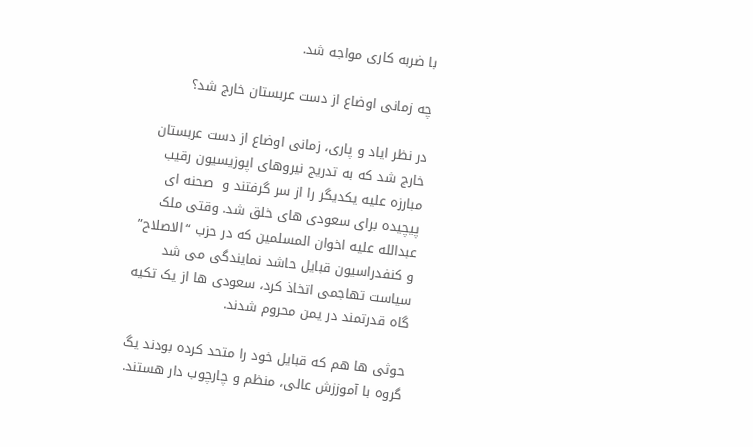با ضربه کاری مواجه شد.

چه زمانی اوضاع از دست عربستان خارج شد؟

در نظر ایاد و پاری، زمانی اوضاع از دست عربستان خارج شد که به تدریج نیروهای اپوزیسیون رقیب مبارزه علیه یکدیگر را از سر گرفتند و  صحنه ای پیچیده برای سعودی های خلق شد. وقتی ملک عبدالله علیه اخوان المسلمین که در حزب “الاصلاح” و کنفدراسیون قبایل حاشد نمایندگی می شد سیاست تهاجمی اتخاذ کرد، سعودی ها از یک تکیه گاه قدرتمند در یمن محروم شدند.

حوثی ها هم که قبایل خود را متحد کرده بودند یگ گروه با آموززش عالی، منظم و چارچوب دار هستند.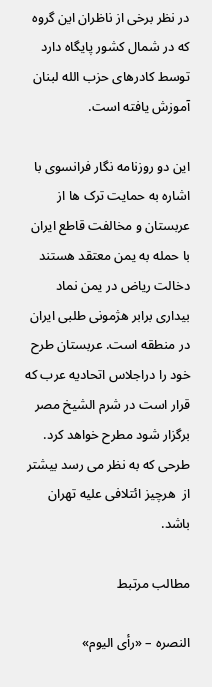در نظر برخی از ناظران این گروه که در شمال کشور پایگاه دارد توسط کادرهای حزب الله لبنان آموزش یافته است.

این دو روزنامه نگار فرانسوی با اشاره به حمایت ترک ها از عربستان و مخالفت قاطع ایران با حمله به یمن معتقد هستند دخالت ریاض در یمن نماد بیداری برابر هژمونی طلبی ایران در منطقه است. عربستان طرح خود را دراجلاس اتحادیه عرب که قرار است در شرم الشیخ مصر برگزار شود مطرح خواهد کرد. طرحی که به نظر می رسد بیشتر از  هرچیز ائتلافی علیه تهران باشد.

مطالب مرتبط

النصره – «رأی الیوم»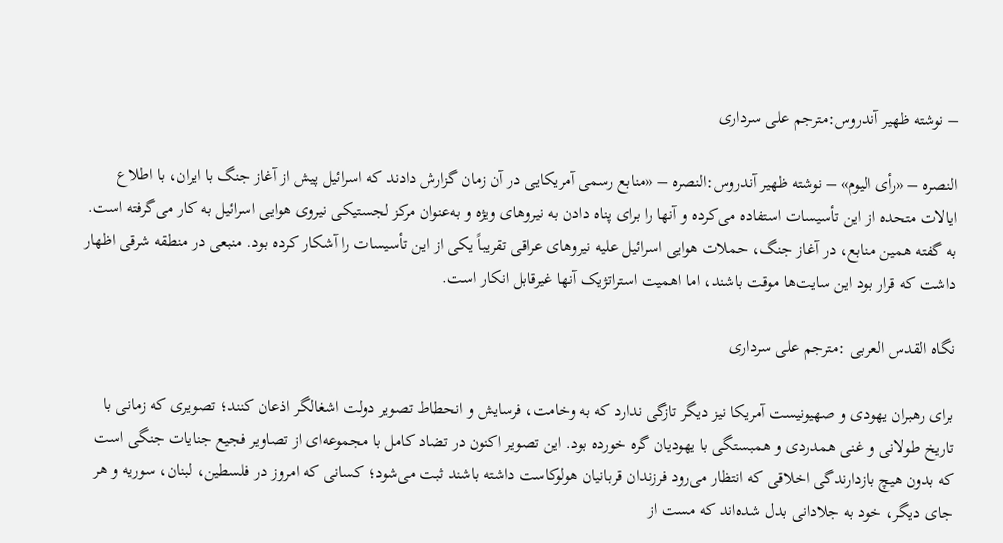– نوشته ظهیر آندروس:مترجم علی سرداری

النصره – «رأی الیوم» – نوشته ظهیر آندروس:النصره – «منابع رسمی آمریکایی در آن زمان گزارش دادند که اسرائیل پیش از آغاز جنگ با ایران، با اطلاع ایالات متحده از این تأسیسات استفاده می‌کرده و آنها را برای پناه دادن به نیروهای ویژه و به‌عنوان مرکز لجستیکی نیروی هوایی اسرائیل به کار می‌گرفته است. به گفته همین منابع، در آغاز جنگ، حملات هوایی اسرائیل علیه نیروهای عراقی تقریباً یکی از این تأسیسات را آشکار کرده بود. منبعی در منطقه شرقی اظهار داشت که قرار بود این سایت‌ها موقت باشند، اما اهمیت استراتژیک آنها غیرقابل انکار است.

نگاه القدس العربی :مترجم علی سرداری

برای رهبران یهودی و صهیونیست آمریکا نیز دیگر تازگی ندارد که به وخامت، فرسایش و انحطاط تصویر دولت اشغالگر اذعان کنند؛ تصویری که زمانی با تاریخ طولانی و غنی همدردی و همبستگی با یهودیان گره خورده بود. این تصویر اکنون در تضاد کامل با مجموعه‌ای از تصاویر فجیع جنایات جنگی است که بدون هیچ بازدارندگی اخلاقی که انتظار می‌رود فرزندان قربانیان هولوکاست داشته باشند ثبت می‌شود؛ کسانی که امروز در فلسطین، لبنان، سوریه و هر جای دیگر، خود به جلادانی بدل شده‌اند که مست از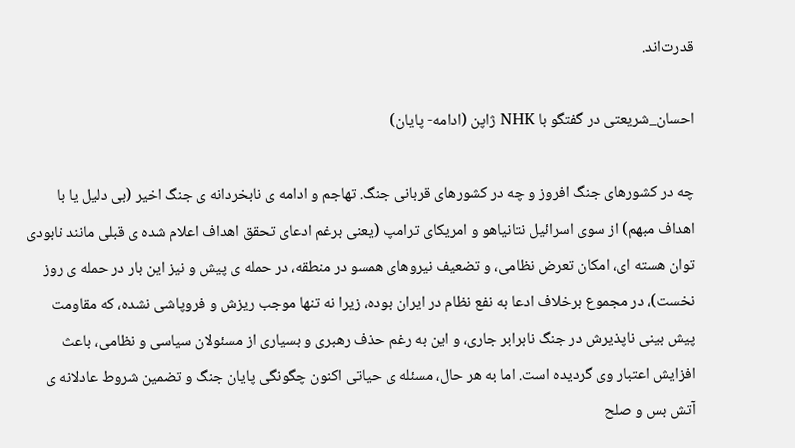قدرت‌اند.

احسان_شریعتی در گفتگو با NHK ژاپن (ادامه- پایان)

چه در کشورهای جنگ افروز و چه در کشورهای قربانی جنگ. تهاجم و ادامه ی نابخردانه ی جنگ اخیر (بی دلیل یا با اهداف مبهم) از سوی اسرائیل نتانیاهو و امریکای ترامپ (یعنی برغم ادعای تحقق اهداف اعلام شده ی قبلی مانند نابودی توان هسته ای، امکان تعرض نظامی، و تضعیف نیروهای همسو در منطقه، در حمله ی پیش و نیز این بار در حمله ی روز نخست)، در مجموع برخلاف ادعا به نفع نظام در ایران بوده، زیرا نه تنها موجب ریزش و فروپاشی نشده، که مقاومت پیش بینی ناپذیرش در جنگ نابرابر جاری، و این به رغم حذف رهبری و بسیاری از مسئولان سیاسی و نظامی، باعث افزایش اعتبار وی گردیده است. اما به هر حال، مسئله ی حیاتی اکنون چگونگی پایان جنگ و تضمین شروط عادلانه ی آتش بس و صلح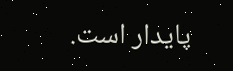پایدار است.